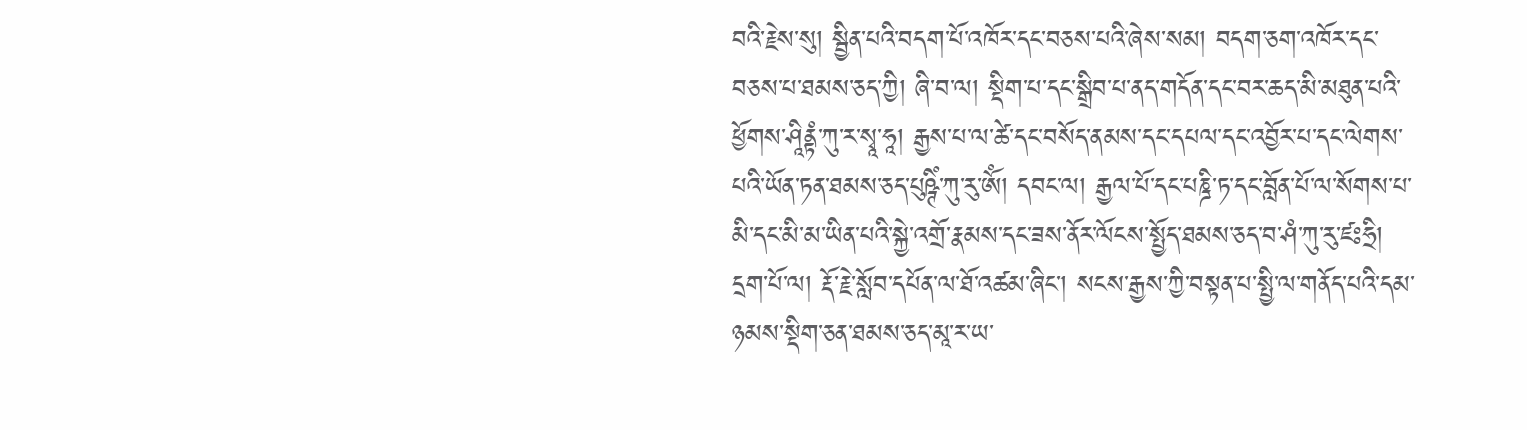བའི་རྗེས་སུ། སྦྱིན་པའི་བདག་པོ་འཁོར་དང་བཅས་པའི་ཞེས་སམ། བདག་ཅག་འཁོར་དང་བཅས་པ་ཐམས་ཅད་ཀྱི། ཞི་བ་ལ། སྡིག་པ་དང་སྒྲིབ་པ་ནད་གདོན་དང་བར་ཆད་མི་མཐུན་པའི་ཕྱོགས་ཤཱིནྟཾ་ཀུ་ར་སྭཱ་ཧཱ། རྒྱས་པ་ལ་ཚེ་དང་བསོད་ནམས་དང་དཔལ་དང་འབྱོར་པ་དང་ལེགས་པའི་ཡོན་ཏན་ཐམས་ཅད་པུཥྚིཾ་ཀུ་རུ་ཨོཾ། དབང་ལ། རྒྱལ་པོ་དང་པཎྜི་ཏ་དང་བློན་པོ་ལ་སོགས་པ་མི་དང་མི་མ་ཡིན་པའི་སྐྱེ་འགྲོ་རྣམས་དང་ཟས་ནོར་ལོངས་སྤྱོད་ཐམས་ཅད་བ་ཤཾ་ཀུ་རུ་ཛཿཧྲི། དྲག་པོ་ལ། རྡོ་རྗེ་སློབ་དཔོན་ལ་ཐོ་འཚམ་ཞིང་། སངས་རྒྱས་ཀྱི་བསྟན་པ་སྤྱི་ལ་གནོད་པའི་དམ་ཉམས་སྡིག་ཅན་ཐམས་ཅད་མཱ་ར་ཡ་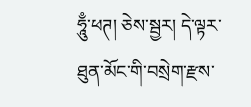ཧཱུྃ་ཕཊ། ཅེས་སྦྱར། དེ་ལྟར་ཐུན་མོང་གི་བསྲེག་རྫས་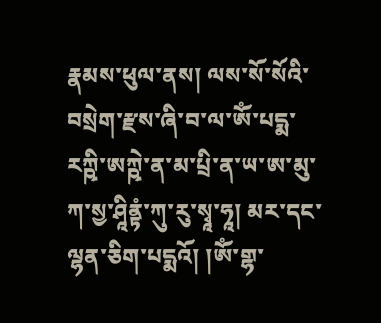རྣམས་ཕུལ་ནས། ལས་སོ་སོའི་བསྲེག་རྫས་ཞི་བ་ལ་ཨོཾ་པདྨ་རཀྵི་ཨཀྵེ་ན་མ་པྲི་ན་ཡ་ཨ་མུ་ཀ་སྱ་ཤཱིནྟཾ་ཀུ་རུ་སྭཱ་ཧཱ། མར་དང་ལྷན་ཅིག་པདྨའོ། །ཨོཾ་གྷ་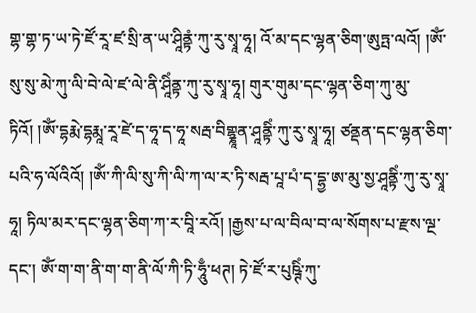གྷ་གྷ་ཏ་ཡ་ཏེ་ཛོ་རཱ་ཛ་སྲི་ན་ཡ་ཤཱིནྟཾ་ཀུ་རུ་སྭཱ་ཧཱ། འོ་མ་དང་ལྷན་ཅིག་ཨུཏྤ་ལའོ། །ཨོཾ་སུ་སུ་མེ་ཀུ་ལི་བེ་ལེ་ཛ་ལེ་ནི་ཤཱིཾནྟ་ཀུ་རུ་སྭཱ་ཧཱ། གུར་གུམ་དང་ལྷན་ཅིག་ཀུ་མུ་ཏིའོ། །ཨོཾ་དྷརྨེ་དྷརྨཱ་རཱ་ཛེ་ད་ཧཱ་ད་ཧཱ་སརྦ་བིགྷྣཱན་ཤཱནྟིཾ་ཀུ་རུ་སྭཱ་ཧཱ། ཙནྡན་དང་ལྷན་ཅིག་པའི་ཧ་ལོའིའོ། །ཨོཾ་ཀི་ལི་སུ་ཀི་ལི་ཀ་ལ་ར་ཏི་སརྦ་པཱ་པཾ་ད་དྷྱ་ཨ་མུ་སྱ་ཤཱནྟིཾ་ཀུ་རུ་སྭཱ་ཧཱ། ཏིལ་མར་དང་ལྷན་ཅིག་ཀ་ར་བཱི་རའོ། །རྒྱས་པ་ལ་བིལ་བ་ལ་སོགས་པ་རྫས་ལྔ་དང་། ཨོཾ་ག་ག་ནི་ག་ག་ནི་ལོ་ཀི་ཏི་ཧཱུྃ་ཕཊ། ཏེ་ཛོ་ར་པུཥྚིཾ་ཀུ་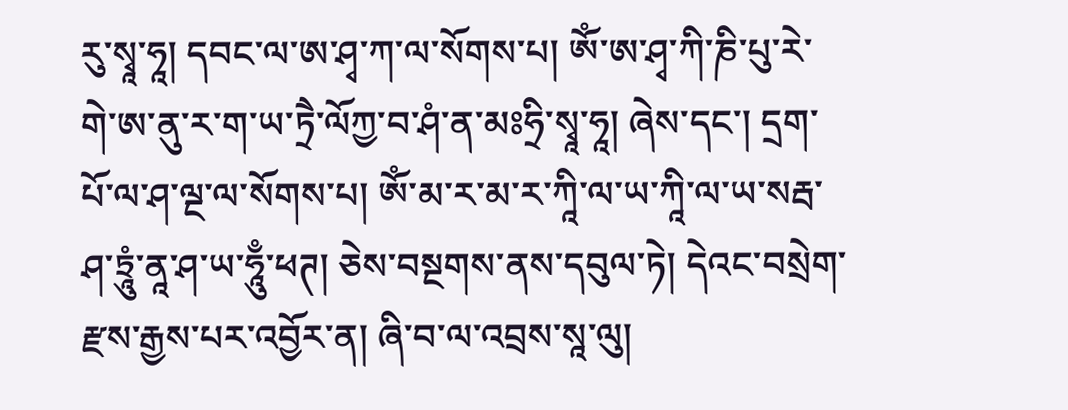རུ་སྭཱ་ཧཱ། དབང་ལ་ཨ་ཤྭ་ཀ་ལ་སོགས་པ། ཨོཾ་ཨ་ཤྭ་ཀི་ཎི་པུ་རེ་གེ་ཨ་ནུ་ར་ག་ཡ་ཏྲཻ་ལོཀྱ་བ་ཤཾ་ན་མཿཧྲི་སྭཱ་ཧཱ། ཞེས་དང་། དྲག་པོ་ལ་ཤ་ལྔ་ལ་སོགས་པ། ཨོཾ་མ་ར་མ་ར་ཀཱི་ལ་ཡ་ཀཱི་ལ་ཡ་སརྦ་ཤ་ཏྲཱུཾ་ནཱ་ཤ་ཡ་ཧཱུྃ་ཕཊ། ཅེས་བསྔགས་ནས་དབུལ་ཏེ། དེའང་བསྲེག་རྫས་རྒྱས་པར་འབྱོར་ན། ཞི་བ་ལ་འབྲས་སཱ་ལུ།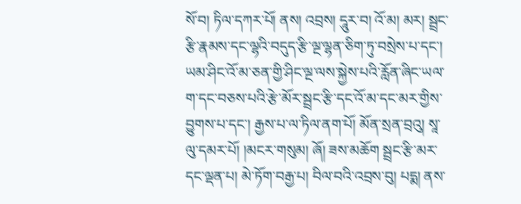སོ་བ། ཏིལ་དཀར་པོ། ནས། འབྲས། དཱུར་བ། འོ་མ། མར། སྦྲང་རྩི་རྣམས་དང་ལྷའི་བདུད་རྩི་ལྔ་ལྷན་ཅིག་ཏུ་བསྲེས་པ་དང་། ཡམ་ཤིང་འོ་མ་ཅན་གྱི་ཤིང་ལྔ་ལས་སྐྱེས་པའི་རློན་ཞིང་ཡལ་ག་དང་བཅས་པའི་རྩེ་མོར་སྦྲང་རྩི་དང་འོ་མ་དང་མར་གྱིས་བྱུགས་པ་དང་། རྒྱས་པ་ལ་ཏིལ་ནག་པོ། མོན་སྲན་བྲའུ། སཱ་ལུ་དམར་པོ། །མངར་གསུམ། ཞོ། ཟས་མཆོག སྦྲང་རྩི་མར་དང་ལྡན་པ། མེ་ཏོག་བརྒྱ་པ། བིལ་བའི་འབྲས་བུ། པདྨ། ནས་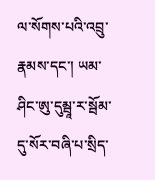ལ་སོགས་པའི་འབྲུ་རྣམས་དང་། ཡམ་ཤིང་ཨུ་དུམྦཱ་ར་སྦོམ་དུ་སོར་བཞི་པ་སྲིད་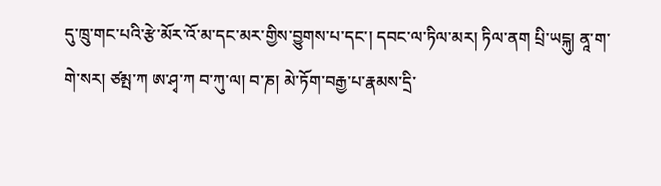དུ་ཁྲུ་གང་པའི་རྩེ་མོར་འོ་མ་དང་མར་གྱིས་བྱུགས་པ་དང་། དབང་ལ་ཏིལ་མར། ཏིལ་ནག པྲི་ཡངྐུ། ནཱ་ག་གེ་སར། ཙམྤ་ཀ ཨ་ཤྭ་ཀ བ་ཀུ་ལ། བ་ཎ། མེ་ཏོག་བརྒྱ་པ་རྣམས་དྲི་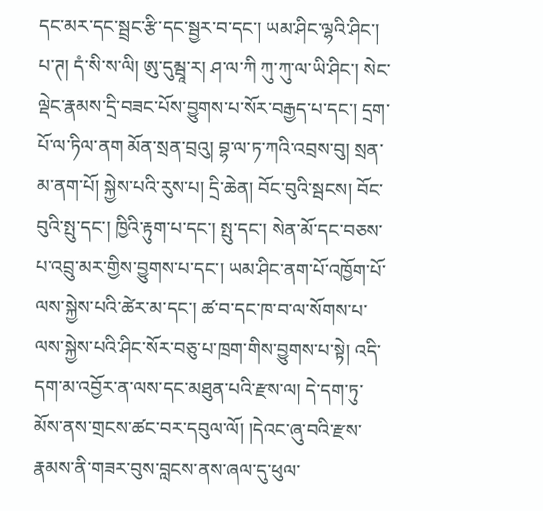དང་མར་དང་སྦྲང་རྩི་དང་སྦྱར་བ་དང་། ཡམ་ཤིང་ལྷའི་ཤིང་། པ་ཊ། དཾ་སི་ས་ལི། ཨུ་དུམྦཱ་ར། ཤ་ལ་ཀི ཀུ་ཀུ་ལ་ཡི་ཤིང་། སེང་ལྡེང་རྣམས་དྲི་བཟང་པོས་བྱུགས་པ་སོར་བརྒྱད་པ་དང་། དྲག་པོ་ལ་ཏིལ་ནག མོན་སྲན་བྲའུ། བྷ་ལ་ཏ་ཀའི་འབྲས་བུ། སྲན་མ་ནག་པོ། སྐྱེས་པའི་རུས་པ། དྲི་ཆེན། བོང་བུའི་སྦངས། བོང་བུའི་སྤུ་དང་། ཁྱིའི་རྟུག་པ་དང་། སྤུ་དང་། སེན་མོ་དང་བཅས་པ་འབྲུ་མར་གྱིས་བྱུགས་པ་དང་། ཡམ་ཤིང་ནག་པོ་འཁྱོག་པོ་ལས་སྐྱེས་པའི་ཚེར་མ་དང་། ཚ་བ་དང་ཁ་བ་ལ་སོགས་པ་ལས་སྐྱེས་པའི་ཤིང་སོར་བཅུ་པ་ཁྲག་གིས་བྱུགས་པ་སྟེ། འདི་དག་མ་འབྱོར་ན་ལས་དང་མཐུན་པའི་རྫས་ལ། དེ་དག་ཏུ་མོས་ནས་གྲངས་ཚང་བར་དབུལ་ལོ། །དེའང་ཞུ་བའི་རྫས་རྣམས་ནི་གཟར་བུས་བླངས་ནས་ཞལ་དུ་ཕུལ་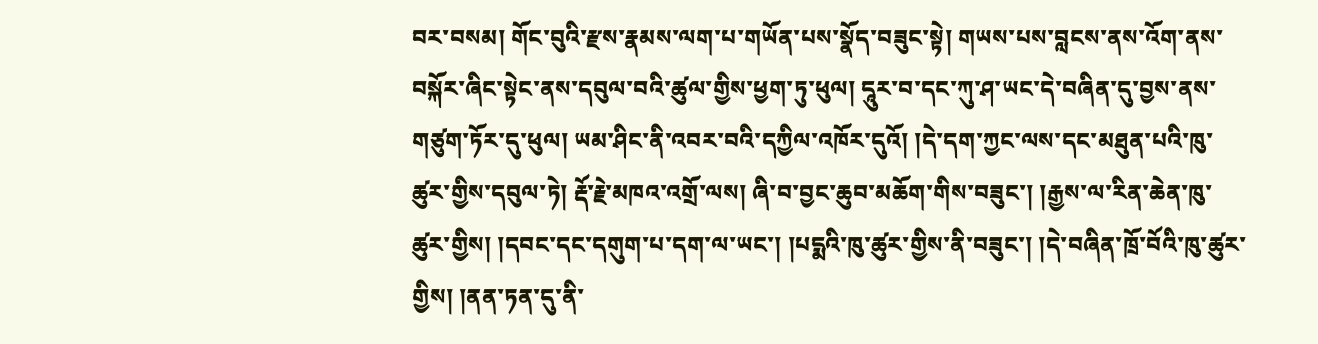བར་བསམ། གོང་བུའི་རྫས་རྣམས་ལག་པ་གཡོན་པས་སྣོད་བཟུང་སྟེ། གཡས་པས་བླངས་ནས་འོག་ནས་བསྐོར་ཞིང་སྟེང་ནས་དབུལ་བའི་ཚུལ་གྱིས་ཕྱག་ཏུ་ཕུལ། དཱུར་བ་དང་ཀུ་ཤ་ཡང་དེ་བཞིན་དུ་བྱས་ནས་གཙུག་ཏོར་དུ་ཕུལ། ཡམ་ཤིང་ནི་འབར་བའི་དཀྱིལ་འཁོར་དུའོ། །དེ་དག་ཀྱང་ལས་དང་མཐུན་པའི་ཁུ་ཚུར་གྱིས་དབུལ་ཏེ། རྡོ་རྗེ་མཁའ་འགྲོ་ལས། ཞི་བ་བྱང་ཆུབ་མཆོག་གིས་བཟུང་། །རྒྱས་ལ་རིན་ཆེན་ཁུ་ཚུར་གྱིས། །དབང་དང་དགུག་པ་དག་ལ་ཡང་། །པདྨའི་ཁུ་ཚུར་གྱིས་ནི་བཟུང་། །དེ་བཞིན་ཁྲོ་བོའི་ཁུ་ཚུར་གྱིས། །ནན་ཏན་དུ་ནི་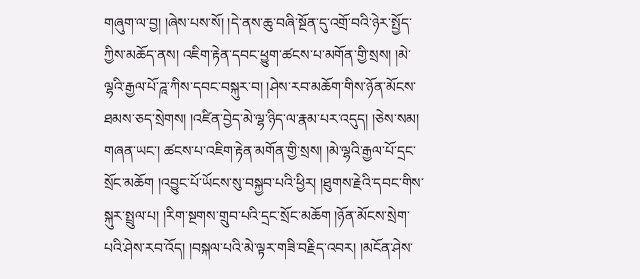གཞུག་ལ་བྱ། །ཞེས་པས་སོ། །དེ་ནས་ཆུ་བཞི་སྔོན་དུ་འགྲོ་བའི་ཉེར་སྤྱོད་ཀྱིས་མཆོད་ནས། འཇིག་རྟེན་དབང་ཕྱུག་ཚངས་པ་མགོན་གྱི་སྲས། །མེ་ལྷའི་རྒྱལ་པོ་ཌཱ་ཀིས་དབང་བསྐུར་བ། །ཤེས་རབ་མཆོག་གིས་ཉོན་མོངས་ཐམས་ཅད་སྲེགས། །འཛིན་བྱེད་མེ་ལྷ་ཉིད་ལ་རྣམ་པར་འདུད། །ཅེས་སམ། གཞན་ཡང་། ཚངས་པ་འཇིག་རྟེན་མགོན་གྱི་སྲས། །མེ་ལྷའི་རྒྱལ་པོ་དྲང་སྲོང་མཆོག །འབྱུང་པོ་ཡོངས་སུ་བསྐྱབ་པའི་ཕྱིར། །ཐུགས་རྗེའི་དབང་གིས་སྐུར་སྤྲུལ་པ། །རིག་སྔགས་གྲུབ་པའི་དྲང་སྲོང་མཆོག །ཉོན་མོངས་སྲེག་པའི་ཤེས་རབ་འོད། །བསྐལ་པའི་མེ་ལྟར་གཟི་བརྗིད་འབར། །མངོན་ཤེས་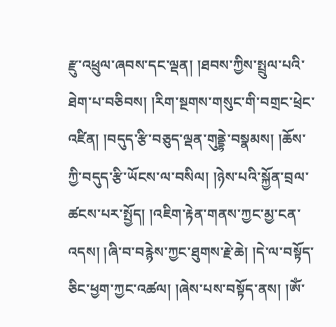རྫུ་འཕྲུལ་ཞབས་དང་ལྡན། །ཐབས་ཀྱིས་སྤྲུལ་པའི་ཐེག་པ་བཅིབས། །རིག་སྔགས་གསུང་གི་བགྲང་ཕྲེང་འཛིན། །བདུད་རྩི་བཅུད་ལྡན་གུནྡྷེ་བསྣམས། །ཆོས་ཀྱི་བདུད་རྩི་ཡོངས་ལ་བསིལ། །ཉེས་པའི་སྐྱོན་བྲལ་ཚངས་པར་སྤྱོད། །འཇིག་རྟེན་གནས་ཀྱང་མྱ་ངན་འདས། །ཞི་བ་བརྙེས་ཀྱང་ཐུགས་རྗེ་ཆེ། །དེ་ལ་བསྟོད་ཅིང་ཕྱག་ཀྱང་འཚལ། །ཞེས་པས་བསྟོད་ནས། །ཨོཾ་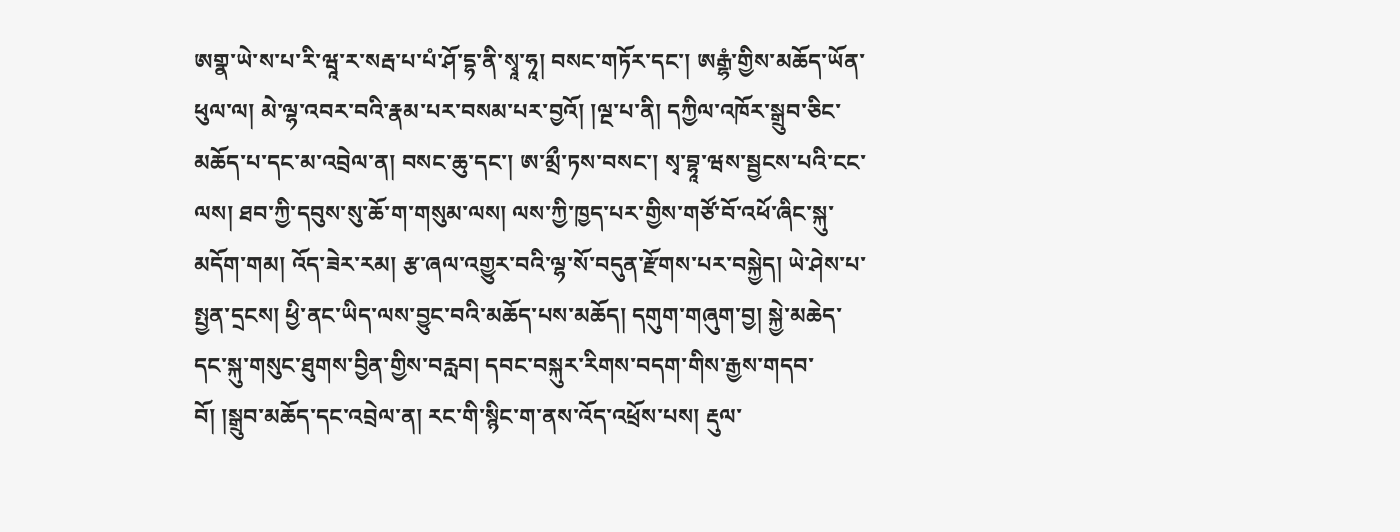ཨགྣ་ཡེ་ས་པ་རི་ཝཱ་ར་སརྦ་པ་པཾ་ཤོ་དྷ་ནི་སྭཱ་ཧཱ། བསང་གཏོར་དང་། ཨརྒྷཾ་གྱིས་མཆོད་ཡོན་ཕུལ་ལ། མེ་ལྷ་འབར་བའི་རྣམ་པར་བསམ་པར་བྱའོ། །ལྔ་པ་ནི། དཀྱིལ་འཁོར་སྒྲུབ་ཅིང་མཆོད་པ་དང་མ་འབྲེལ་ན། བསང་ཆུ་དང་། ཨ་མྲྀ་ཏས་བསང་། སྭ་བྷཱ་ཝས་སྦྱངས་པའི་ངང་ལས། ཐབ་ཀྱི་དབུས་སུ་ཆོ་ག་གསུམ་ལས། ལས་ཀྱི་ཁྱད་པར་གྱིས་གཙོ་བོ་འཕོ་ཞིང་སྐུ་མདོག་གམ། འོད་ཟེར་རམ། རྩ་ཞལ་འགྱུར་བའི་ལྷ་སོ་བདུན་རྫོགས་པར་བསྐྱེད། ཡེ་ཤེས་པ་སྤྱན་དྲངས། ཕྱི་ནང་ཡིད་ལས་བྱུང་བའི་མཆོད་པས་མཆོད། དགུག་གཞུག་བྱ། སྐྱེ་མཆེད་དང་སྐུ་གསུང་ཐུགས་བྱིན་གྱིས་བརླབ། དབང་བསྐུར་རིགས་བདག་གིས་རྒྱས་གདབ་བོ། །སྒྲུབ་མཆོད་དང་འབྲེལ་ན། རང་གི་སྙིང་ག་ནས་འོད་འཕྲོས་པས། རྡུལ་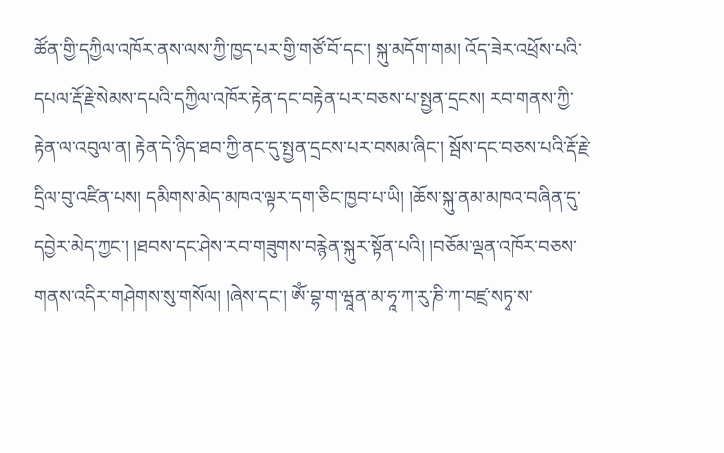ཚོན་གྱི་དཀྱིལ་འཁོར་ནས་ལས་ཀྱི་ཁྱད་པར་གྱི་གཙོ་བོ་དང་། སྐུ་མདོག་གམ། འོད་ཟེར་འཕྲོས་པའི་དཔལ་རྡོ་རྗེ་སེམས་དཔའི་དཀྱིལ་འཁོར་རྟེན་དང་བརྟེན་པར་བཅས་པ་སྤྱན་དྲངས། རབ་གནས་ཀྱི་རྟེན་ལ་འབུལ་ན། རྟེན་དེ་ཉིད་ཐབ་ཀྱི་ནང་དུ་སྤྱན་དྲངས་པར་བསམ་ཞིང་། སྦོས་དང་བཅས་པའི་རྡོ་རྗེ་དྲིལ་བུ་འཛིན་པས། དམིགས་མེད་མཁའ་ལྟར་དག་ཅིང་ཁྱབ་པ་ཡི། །ཆོས་སྐུ་ནམ་མཁའ་བཞིན་དུ་དབྱེར་མེད་ཀྱང་། །ཐབས་དང་ཤེས་རབ་གཟུགས་བརྙེན་སྐུར་སྟོན་པའི། །བཅོམ་ལྡན་འཁོར་བཅས་གནས་འདིར་གཤེགས་སུ་གསོལ། །ཞེས་དང་། ཨོཾ་བྷ་ག་ཝཱན་མ་ཧཱ་ཀ་རུ་ཎི་ཀ་བཛྲ་སཏྭ་ས་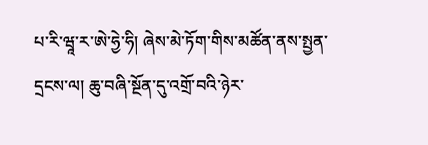པ་རི་ཝཱ་ར་ཨེ་ཧྱེ་ཧི། ཞེས་མེ་ཏོག་གིས་མཚོན་ནས་སྤྱན་དྲངས་ལ། ཆུ་བཞི་སྔོན་དུ་འགྲོ་བའི་ཉེར་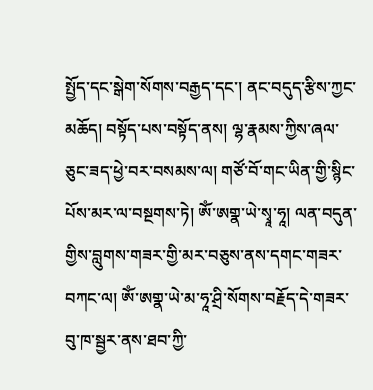སྤྱོད་དང་སྒེག་སོགས་བརྒྱད་དང་། ནང་བདུད་རྩིས་ཀྱང་མཆོད། བསྟོད་པས་བསྟོད་ནས། ལྷ་རྣམས་ཀྱིས་ཞལ་ཅུང་ཟད་ཕྱེ་བར་བསམས་ལ། གཙོ་བོ་གང་ཡིན་གྱི་སྙིང་པོས་མར་ལ་བསྔགས་ཏེ། ཨོཾ་ཨགྣ་ཡེ་སྭཱ་ཧཱ། ལན་བདུན་གྱིས་བླུགས་གཟར་གྱི་མར་བཅུས་ནས་དགང་གཟར་བཀང་ལ། ཨོཾ་ཨགྣ་ཡེ་མ་ཧཱ་ཤྲི་སོགས་བརྗོད་དེ་གཟར་བུ་ཁ་སྦྱར་ནས་ཐབ་ཀྱི་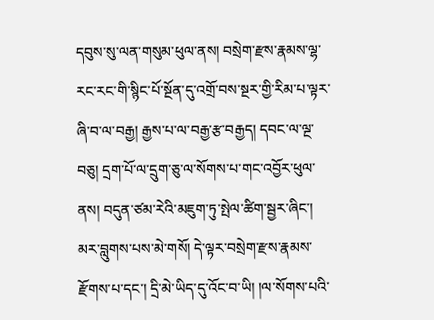དབུས་སུ་ལན་གསུམ་ཕུལ་ནས། བསྲེག་རྫས་རྣམས་ལྷ་རང་རང་གི་སྙིང་པོ་སྔོན་དུ་འགྲོ་བས་སྔར་གྱི་རིམ་པ་ལྟར་ཞི་བ་ལ་བརྒྱ། རྒྱས་པ་ལ་བརྒྱ་རྩ་བརྒྱད། དབང་ལ་ལྔ་བཅུ། དྲག་པོ་ལ་དྲུག་ཅུ་ལ་སོགས་པ་གང་འབྱོར་ཕུལ་ནས། བདུན་ཙམ་རེའི་མཇུག་ཏུ་སྤེལ་ཚིག་སྦྱར་ཞིང་། མར་བླུགས་པས་མེ་གསོ། དེ་ལྟར་བསྲེག་རྫས་རྣམས་རྫོགས་པ་དང་། དྲི་མེ་ཡིད་དུ་འོང་བ་ཡི། །ལ་སོགས་པའི་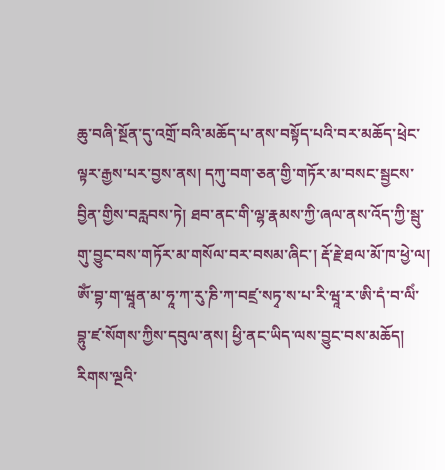ཆུ་བཞི་སྔོན་དུ་འགྲོ་བའི་མཆོད་པ་ནས་བསྟོད་པའི་བར་མཆོད་ཕྲེང་ལྟར་རྒྱས་པར་བྱས་ནས། དཀུ་བག་ཅན་གྱི་གཏོར་མ་བསང་སྦྱངས་བྱིན་གྱིས་བརླབས་ཏེ། ཐབ་ནང་གི་ལྷ་རྣམས་ཀྱི་ཞལ་ནས་འོད་ཀྱི་སྦུ་གུ་བྱུང་བས་གཏོར་མ་གསོལ་བར་བསམ་ཞིང་། རྡོ་རྗེ་ཐལ་མོ་ཁ་ཕྱེ་ལ། ཨོཾ་བྷ་ག་ཝཱན་མ་ཧཱ་ཀ་རུ་ཎི་ཀ་བཛྲ་སཏྭ་ས་པ་རི་ཝཱ་ར་ཨི་དཾ་བ་ལིཾ་བྷུ་ཛ་སོགས་ཀྱིས་དབུལ་ནས། ཕྱི་ནང་ཡིད་ལས་བྱུང་བས་མཆོད། རིགས་ལྔའི་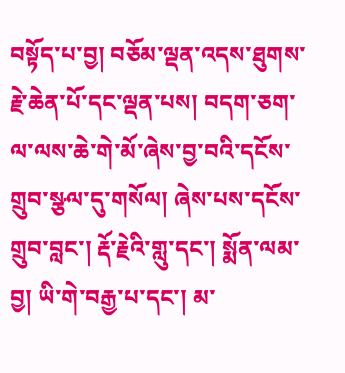བསྟོད་པ་བྱ། བཅོམ་ལྡན་འདས་ཐུགས་རྗེ་ཆེན་པོ་དང་ལྡན་པས། བདག་ཅག་ལ་ལས་ཆེ་གེ་མོ་ཞེས་བྱ་བའི་དངོས་གྲུབ་སྩལ་དུ་གསོལ། ཞེས་པས་དངོས་གྲུབ་བླང་། རྡོ་རྗེའི་གླུ་དང་། སྨོན་ལམ་བྱ། ཡི་གེ་བརྒྱ་པ་དང་། མ་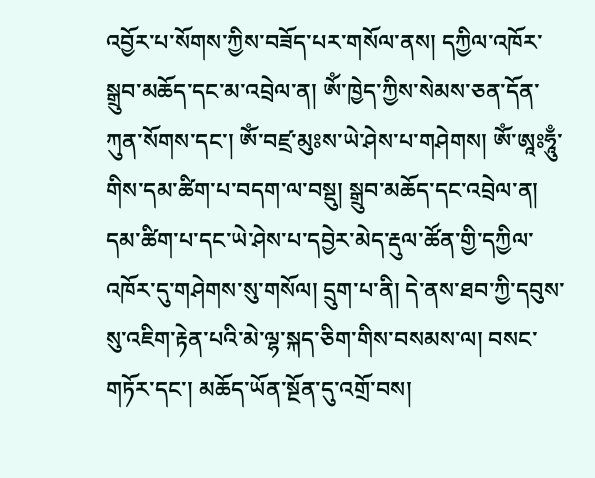འབྱོར་པ་སོགས་ཀྱིས་བཟོད་པར་གསོལ་ནས། དཀྱིལ་འཁོར་སྒྲུབ་མཆོད་དང་མ་འབྲེལ་ན། ཨོཾ་ཁྱེད་ཀྱིས་སེམས་ཅན་དོན་ཀུན་སོགས་དང་། ཨོཾ་བཛྲ་མུཿས་ཡེ་ཤེས་པ་གཤེགས། ཨོཾ་ཨཱཿཧཱུྃ་གིས་དམ་ཚིག་པ་བདག་ལ་བསྡུ། སྒྲུབ་མཆོད་དང་འབྲེལ་ན། དམ་ཚིག་པ་དང་ཡེ་ཤེས་པ་དབྱེར་མེད་རྡུལ་ཚོན་གྱི་དཀྱིལ་འཁོར་དུ་གཤེགས་སུ་གསོལ། དྲུག་པ་ནི། དེ་ནས་ཐབ་ཀྱི་དབུས་སུ་འཇིག་རྟེན་པའི་མེ་ལྷ་སྐད་ཅིག་གིས་བསམས་ལ། བསང་གཏོར་དང་། མཆོད་ཡོན་སྔོན་དུ་འགྲོ་བས།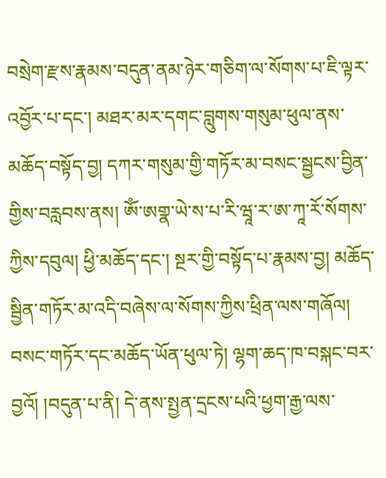བསྲེག་རྫས་རྣམས་བདུན་ནམ་ཉེར་གཅིག་ལ་སོགས་པ་ཇི་ལྟར་འབྱོར་པ་དང་། མཐར་མར་དགང་བླུགས་གསུམ་ཕུལ་ནས་མཆོད་བསྟོད་བྱ། དཀར་གསུམ་གྱི་གཏོར་མ་བསང་སྦྱངས་བྱིན་གྱིས་བརླབས་ནས། ཨོཾ་ཨགྣ་ཡེ་ས་པ་རི་ཝཱ་ར་ཨ་ཀཱ་རོ་སོགས་ཀྱིས་དབུལ། ཕྱི་མཆོད་དང་། སྔར་གྱི་བསྟོད་པ་རྣམས་བྱ། མཆོད་སྦྱིན་གཏོར་མ་འདི་བཞེས་ལ་སོགས་ཀྱིས་ཕྲིན་ལས་གཞོལ། བསང་གཏོར་དང་མཆོད་ཡོན་ཕུལ་ཏེ། ལྷག་ཆད་ཁ་བསྐང་བར་བྱའོ། །བདུན་པ་ནི། དེ་ནས་སྤྱན་དྲངས་པའི་ཕྱག་རྒྱ་ལས་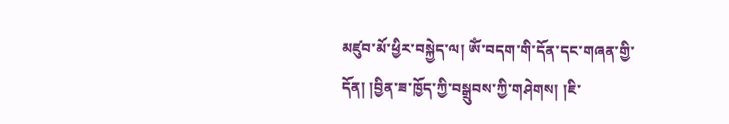མཛུབ་མོ་ཕྱིར་བསྐྱེད་ལ། ཨོཾ་བདག་གི་དོན་དང་གཞན་གྱི་དོན། །བྱིན་ཟ་ཁྱོད་ཀྱི་བསྒྲུབས་ཀྱི་གཤེགས། །ཇི་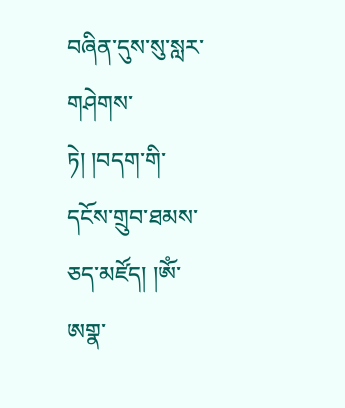བཞིན་དུས་སུ་སླར་གཤེགས་ཏེ། །བདག་གི་དངོས་གྲུབ་ཐམས་ཅད་མཛོད། །ཨོཾ་ཨགྣ་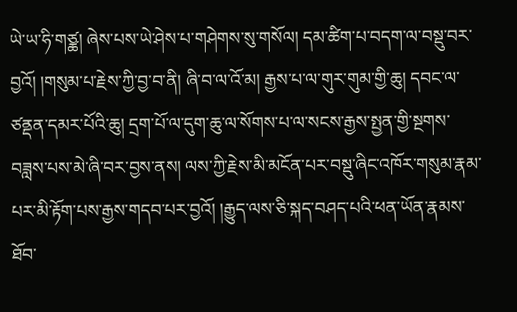ཡེ་ཡ་ཧི་གཙྪ། ཞེས་པས་ཡེ་ཤེས་པ་གཤེགས་སུ་གསོལ། དམ་ཚིག་པ་བདག་ལ་བསྡུ་བར་བྱའོ། །གསུམ་པ་རྗེས་ཀྱི་བྱ་བ་ནི། ཞི་བ་ལ་འོ་མ། རྒྱས་པ་ལ་གུར་གུམ་གྱི་ཆུ། དབང་ལ་ཙནྡན་དམར་པོའི་ཆུ། དྲག་པོ་ལ་དུག་ཆུ་ལ་སོགས་པ་ལ་སངས་རྒྱས་སྤྱན་གྱི་སྔགས་བཟླས་པས་མེ་ཞི་བར་བྱས་ནས། ལས་ཀྱི་རྗེས་མི་མངོན་པར་བསྡུ་ཞིང་འཁོར་གསུམ་རྣམ་པར་མི་རྟོག་པས་རྒྱས་གདབ་པར་བྱའོ། །རྒྱུད་ལས་ཅི་སྐད་བཤད་པའི་ཕན་ཡོན་རྣམས་ཐོབ་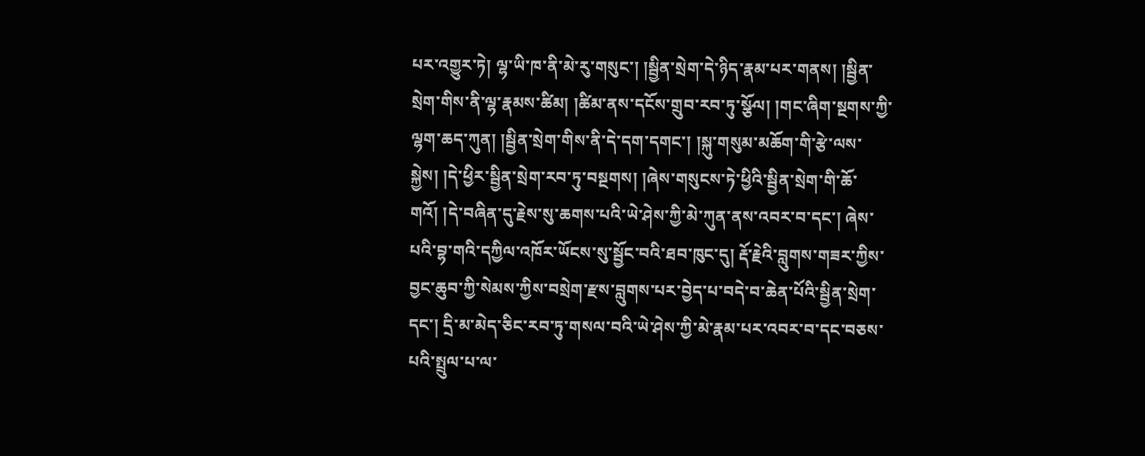པར་འགྱུར་ཏེ། ལྷ་ཡི་ཁ་ནི་མེ་རུ་གསུང་། །སྦྱིན་སྲེག་དེ་ཉིད་རྣམ་པར་གནས། །སྦྱིན་སྲེག་གིས་ནི་ལྷ་རྣམས་ཚིམ། །ཚིམ་ནས་དངོས་གྲུབ་རབ་ཏུ་སྩོལ། །གང་ཞིག་སྔགས་ཀྱི་ལྷག་ཆད་ཀུན། །སྦྱིན་སྲེག་གིས་ནི་དེ་དག་དགང་། །སྐུ་གསུམ་མཆོག་གི་རྩེ་ལས་སྐྱེས། །དེ་ཕྱིར་སྦྱིན་སྲེག་རབ་ཏུ་བསྔགས། །ཞེས་གསུངས་ཏེ་ཕྱིའི་སྦྱིན་སྲེག་གི་ཆོ་གའོ། །དེ་བཞིན་དུ་རྗེས་སུ་ཆགས་པའི་ཡེ་ཤེས་ཀྱི་མེ་ཀུན་ནས་འབར་བ་དང་། ཞེས་པའི་བྷ་གའི་དཀྱིལ་འཁོར་ཡོངས་སུ་སྦྱོང་བའི་ཐབ་ཁུང་དུ། རྡོ་རྗེའི་བླུགས་གཟར་ཀྱིས་བྱང་ཆུབ་ཀྱི་སེམས་ཀྱིས་བསྲེག་རྫས་བླུགས་པར་བྱེད་པ་བདེ་བ་ཆེན་པོའི་སྦྱིན་སྲེག་དང་། དྲི་མ་མེད་ཅིང་རབ་ཏུ་གསལ་བའི་ཡེ་ཤེས་ཀྱི་མེ་རྣམ་པར་འབར་བ་དང་བཅས་པའི་སྤྲུལ་པ་ལ་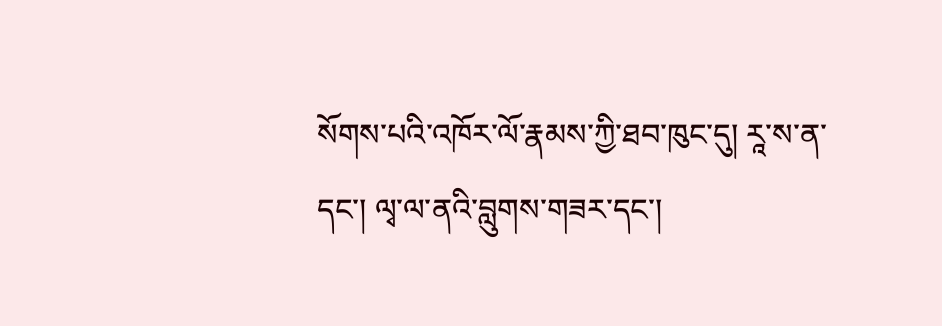སོགས་པའི་འཁོར་ལོ་རྣམས་ཀྱི་ཐབ་ཁུང་དུ། རཱ་ས་ན་དང་། ལྭ་ལ་ནའི་བླུགས་གཟར་དང་།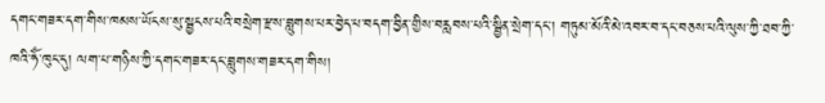དགང་གཟར་དག་གིས་ཁམས་ཡོངས་སུ་སྦྱངས་པའི་བསྲེག་རྫས་བླུགས་པར་བྱེད་པ་བདག་བྱིན་གྱིས་བརླབས་པའི་སྦྱིན་སྲེག་དང་། གཏུམ་མོའི་མེ་འབར་བ་དང་བཅས་པའི་ལུས་ཀྱི་ཐབ་ཀྱི་ཁའི་ཧོཾ་ཁུང་དུ། ལག་པ་གཉིས་ཀྱི་དགང་གཟར་དང་བླུགས་གཟར་དག་གིས།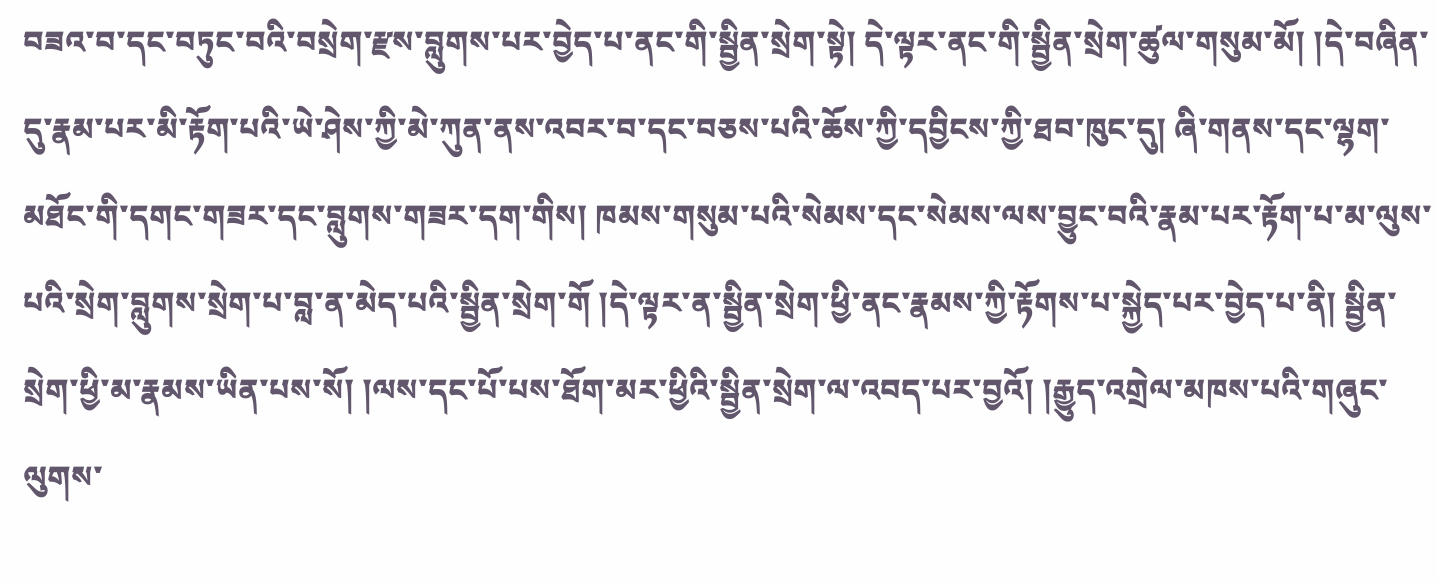བཟའ་བ་དང་བཏུང་བའི་བསྲེག་རྫས་བླུགས་པར་བྱེད་པ་ནང་གི་སྦྱིན་སྲེག་སྟེ། དེ་ལྟར་ནང་གི་སྦྱིན་སྲེག་ཚུལ་གསུམ་མོ། །དེ་བཞིན་དུ་རྣམ་པར་མི་རྟོག་པའི་ཡེ་ཤེས་ཀྱི་མེ་ཀུན་ནས་འབར་བ་དང་བཅས་པའི་ཆོས་ཀྱི་དབྱིངས་ཀྱི་ཐབ་ཁུང་དུ། ཞི་གནས་དང་ལྷག་མཐོང་གི་དགང་གཟར་དང་བླུགས་གཟར་དག་གིས། ཁམས་གསུམ་པའི་སེམས་དང་སེམས་ལས་བྱུང་བའི་རྣམ་པར་རྟོག་པ་མ་ལུས་པའི་སྲེག་བླུགས་སྲེག་པ་བླ་ན་མེད་པའི་སྦྱིན་སྲེག་གོ །དེ་ལྟར་ན་སྦྱིན་སྲེག་ཕྱི་ནང་རྣམས་ཀྱི་རྟོགས་པ་སྐྱེད་པར་བྱེད་པ་ནི། སྦྱིན་སྲེག་ཕྱི་མ་རྣམས་ཡིན་པས་སོ། །ལས་དང་པོ་པས་ཐོག་མར་ཕྱིའི་སྦྱིན་སྲེག་ལ་འབད་པར་བྱའོ། །རྒྱུད་འགྲེལ་མཁས་པའི་གཞུང་ལུགས་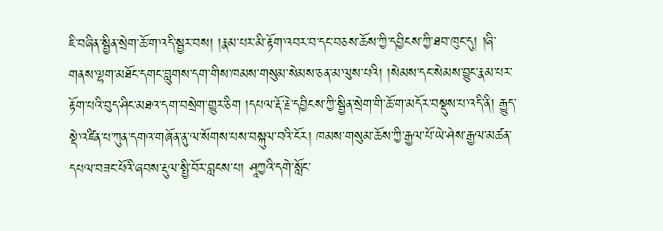ཇི་བཞིན་སྦྱིན་སྲེག་ཆོ་ག་འདི་སྦྱར་བས། །རྣམ་པར་མི་རྟོག་འབར་བ་དང་བཅས་ཆོས་ཀྱི་དབྱིངས་ཀྱི་ཐབ་ཁུང་དུ། །ཞི་གནས་ལྷག་མཐོང་དགང་བླུགས་དག་གིས་ཁམས་གསུམ་སེམས་ཅན་མ་ལུས་པའི། །སེམས་དང་སེམས་བྱུང་རྣམ་པར་རྟོག་པའི་བུད་ཤིང་མཐའ་དག་བསྲེག་གྱུར་ཅིག །དཔལ་རྡོ་རྗེ་དབྱིངས་ཀྱི་སྦྱིན་སྲེག་གི་ཆོ་ག་མདོར་བསྡུས་པ་འདི་ནི། རྒྱུད་སྡེ་འཛིན་པ་ཀུན་དགའ་གཞོན་ནུ་ལ་སོགས་པས་བསྐུལ་བའི་ངོར། ཁམས་གསུམ་ཆོས་ཀྱི་རྒྱལ་པོ་ཡེ་ཤེས་རྒྱལ་མཚན་དཔལ་བཟང་པོའི་ཞབས་རྡུལ་སྤྱི་བོར་བླངས་པ། ཤཱཀྱའི་དགེ་སློང་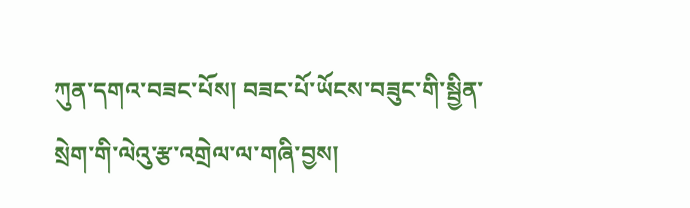ཀུན་དགའ་བཟང་པོས། བཟང་པོ་ཡོངས་བཟུང་གི་སྦྱིན་སྲེག་གི་ལེའུ་རྩ་འགྲེལ་ལ་གཞི་བྱས།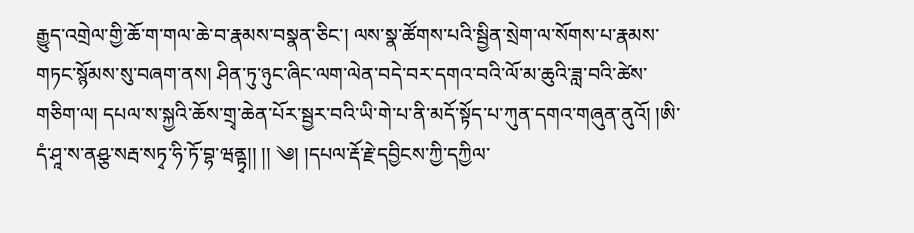རྒྱུད་འགྲེལ་གྱི་ཆོ་ག་གལ་ཆེ་བ་རྣམས་བསྣན་ཅིང་། ལས་སྣ་ཚོགས་པའི་སྦྱིན་སྲེག་ལ་སོགས་པ་རྣམས་གཏང་སྙོམས་སུ་བཞག་ནས། ཤིན་ཏུ་ཉུང་ཞིང་ལག་ལེན་བདེ་བར་དགའ་བའི་ལོ་མ་ཆུའི་ཟླ་བའི་ཚེས་གཅིག་ལ། དཔལ་ས་སྐྱའི་ཆོས་གྲྭ་ཆེན་པོར་སྦྱར་བའི་ཡི་གེ་པ་ནི་མདོ་སྟོད་པ་ཀུན་དགའ་གཞུན་ནུའོ། །ཨི་དཾ་ཤཱ་ས་ནཤྩ་སརྦ་སཏྭ་ཧི་ཏོ་བྷ་ཝནྟྭ།། །། ༄། །དཔལ་རྡོ་རྗེ་དབྱིངས་ཀྱི་དཀྱིལ་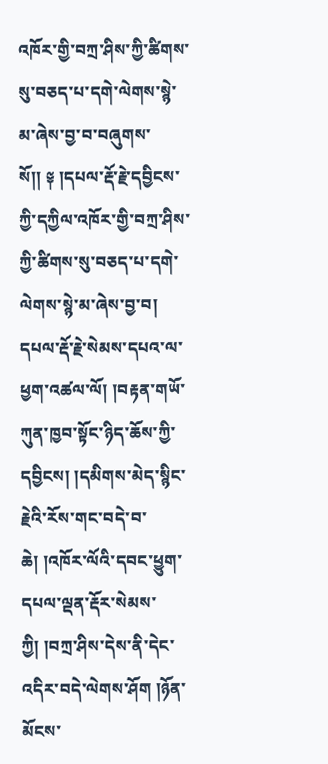འཁོར་གྱི་བཀྲ་ཤིས་ཀྱི་ཚིགས་སུ་བཅད་པ་དགེ་ལེགས་སྙེ་མ་ཞེས་བྱ་བ་བཞུགས་སོ།། ༈ །དཔལ་རྡོ་རྗེ་དབྱིངས་ཀྱི་དཀྱིལ་འཁོར་གྱི་བཀྲ་ཤིས་ཀྱི་ཚིགས་སུ་བཅད་པ་དགེ་ལེགས་སྙེ་མ་ཞེས་བྱ་བ། དཔལ་རྡོ་རྗེ་སེམས་དཔའ་ལ་ཕྱག་འཚལ་ལོ། །བརྟན་གཡོ་ཀུན་ཁྱབ་སྟོང་ཉིད་ཆོས་ཀྱི་དབྱིངས། །དམིགས་མེད་སྙིང་རྗེའི་རོས་གང་བདེ་བ་ཆེ། །འཁོར་ལོའི་དབང་ཕྱུག་དཔལ་ལྡན་རྡོར་སེམས་ཀྱི། །བཀྲ་ཤིས་དེས་ནི་དེང་འདིར་བདེ་ལེགས་ཤོག །ཉོན་མོངས་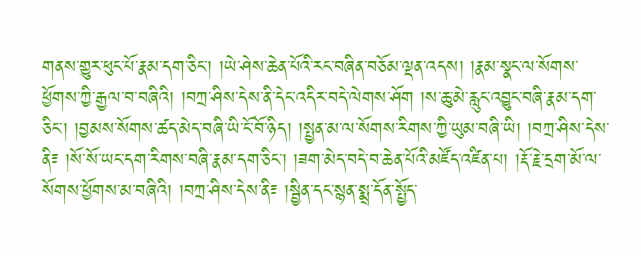གནས་གྱུར་ཕུང་པོ་རྣམ་དག་ཅིང་། །ཡེ་ཤེས་ཆེན་པོའི་རང་བཞིན་བཅོམ་ལྡན་འདས། །རྣམ་སྣང་ལ་སོགས་ཕྱོགས་ཀྱི་རྒྱལ་བ་བཞིའི། །བཀྲ་ཤིས་དེས་ནི་དེང་འདིར་བདེ་ལེགས་ཤོག །ས་ཆུ་མེ་རླུང་འབྱུང་བཞི་རྣམ་དག་ཅིང་། །བྱམས་སོགས་ཚད་མེད་བཞི་ཡི་ངོ་བོ་ཉིད། །སྤྱན་མ་ལ་སོགས་རིགས་ཀྱི་ཡུམ་བཞི་ཡི། །བཀྲ་ཤིས་དེས་ནི༴ །སོ་སོ་ཡང་དག་རིགས་བཞི་རྣམ་དག་ཅིང་། །ཟག་མེད་བདེ་བ་ཆེན་པོའི་མཛོད་འཛིན་པ། །རྡོ་རྗེ་དྲག་མོ་ལ་སོགས་ཕྱོགས་མ་བཞིའི། །བཀྲ་ཤིས་དེས་ནི༴ །སྦྱིན་དང་སྙན་སྨྲ་དོན་སྤྱོད་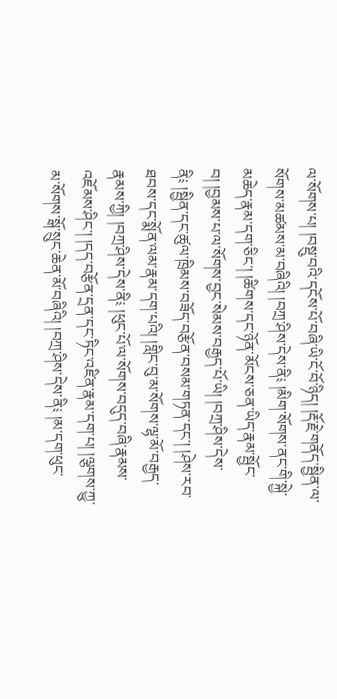ལ་སོགས་པ། །བསྡུ་བའི་དངོས་པོ་བཞི་ཡི་ངོ་བོ་ཉིད། །རྡོ་རྗེ་གནོད་སྦྱིན་ལ་སོགས་མཚམས་མ་བཞིའི། །བཀྲ་ཤིས་དེས་ནི༴ །མིག་སོགས་ནང་གི་སྐྱེ་མཆེད་རྣམ་དག་ཅིང་། །ཚིགས་དང་ཉོན་མོངས་ཅན་ཡིད་རྣམ་སྦྱོང་བ། །བྱམས་པ་ལ་སོགས་བྱང་སེམས་བརྒྱད་པོ་ཡི། །བཀྲ་ཤིས་དེས་ནི༴ །སྦྱིན་དང་ཚུལ་ཁྲིམས་བཟོད་བརྩོན་བསམ་གཏན་དང་། །ཤེས་རབ་ཐབས་དང་སྨོན་ལམ་རྣམ་དག་པའི། །གླིང་བུ་མ་སོགས་ལྷ་མོ་བརྒྱད་རྣམས་ཀྱི། །བཀྲ་ཤིས་དེས་ནི༴ །ཕུང་པོ་ལ་སོགས་བདུད་བཞི་རྣམས་འཇོམས་ཤིང་། །དད་བརྩོན་དྲན་དང་ཏིང་འཛིན་རྣམ་དག་པ། །ལྕགས་ཀྱུ་མ་སོགས་སྒོ་སྲུང་ཆེན་མོ་བཞིའི། །བཀྲ་ཤིས་དེས་ནི༴ །མ་དག་ཕུང་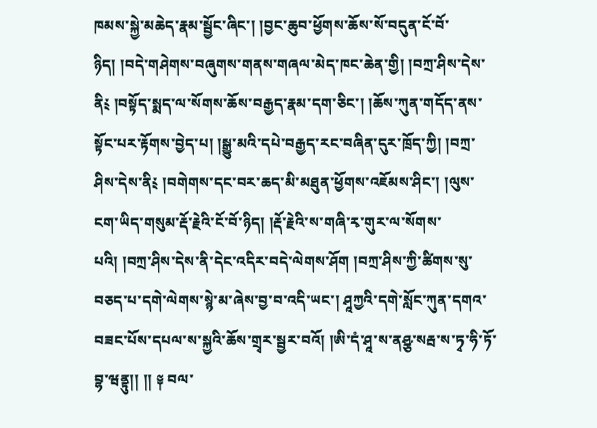ཁམས་སྐྱེ་མཆེད་རྣམ་སྦྱོང་ཞིང་། །བྱང་ཆུབ་ཕྱོགས་ཆོས་སོ་བདུན་ངོ་བོ་ཉིད། །བདེ་གཤེགས་བཞུགས་གནས་གཞལ་མེད་ཁང་ཆེན་གྱི། །བཀྲ་ཤིས་དེས་ནི༴ །བསྟོད་སྨད་ལ་སོགས་ཆོས་བརྒྱད་རྣམ་དག་ཅིང་། །ཆོས་ཀུན་གདོད་ནས་སྟོང་པར་རྟོགས་བྱེད་པ། །སྒྱུ་མའི་དཔེ་བརྒྱད་རང་བཞིན་དུར་ཁྲོད་ཀྱི། །བཀྲ་ཤིས་དེས་ནི༴ །བགེགས་དང་བར་ཆད་མི་མཐུན་ཕྱོགས་འཇོམས་ཤིང་། །ལུས་ངག་ཡིད་གསུམ་རྡོ་རྗེའི་ངོ་བོ་ཉིད། །རྡོ་རྗེའི་ས་གཞི་རྭ་གུར་ལ་སོགས་པའི། །བཀྲ་ཤིས་དེས་ནི་དེང་འདིར་བདེ་ལེགས་ཤོག །བཀྲ་ཤིས་ཀྱི་ཚིགས་སུ་བཅད་པ་དགེ་ལེགས་སྙེ་མ་ཞེས་བྱ་བ་འདི་ཡང་། ཤཱཀྱའི་དགེ་སློང་ཀུན་དགའ་བཟང་པོས་དཔལ་ས་སྐྱའི་ཆོས་གྲྭར་སྦྱར་བའོ། །ཨི་དཾ་ཤཱ་ས་ནཤྩ་སརྦ་ས་ཏྭ་ཧི་ཏོ་བྷ་ཝནྟུ།། །། ༈ བལ་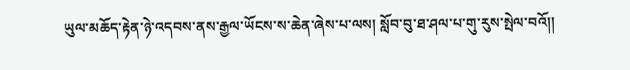ཡུལ་མཆོད་རྟེན་ཉེ་འདབས་ནས་རྒྱལ་ཡོངས་ས་ཆེན་ཞེས་པ་ལས། སློབ་བུ་ཐ་ཤལ་པ་གུ་རུས་སྤེལ་བའོ།།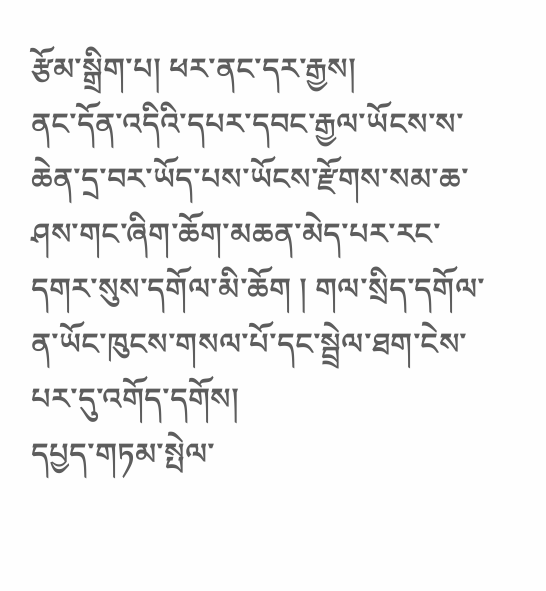རྩོམ་སྒྲིག་པ། ཕར་ནང་དར་རྒྱས།
ནང་དོན་འདིའི་དཔར་དབང་རྒྱལ་ཡོངས་ས་ཆེན་དྲ་བར་ཡོད་པས་ཡོངས་རྫོགས་སམ་ཆ་ཤས་གང་ཞིག་ཆོག་མཆན་མེད་པར་རང་དགར་སུས་དགོལ་མི་ཆོག ། གལ་སྲིད་དགོལ་ན་ཡོང་ཁུངས་གསལ་པོ་དང་སྦྲེལ་ཐག་ངེས་པར་དུ་འགོད་དགོས།
དཔྱད་གཏམ་སྤེལ་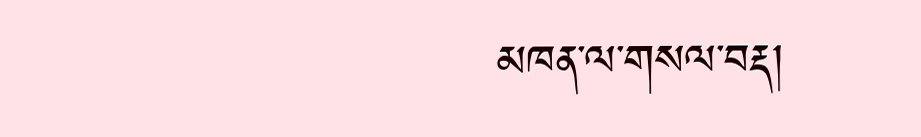མཁན་ལ་གསལ་བརྡ།